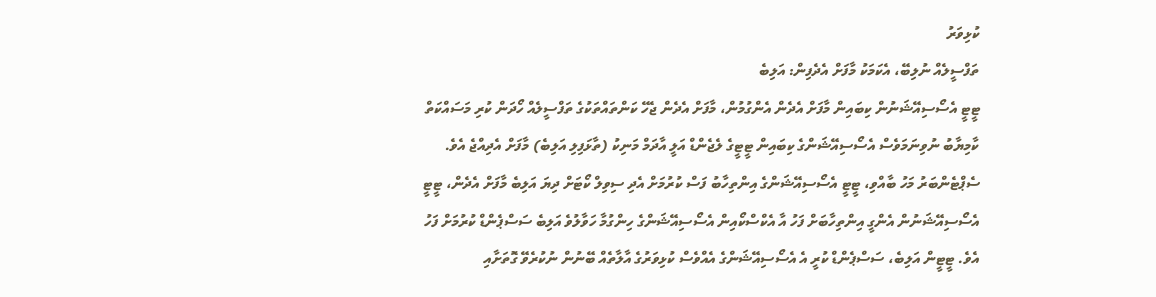ކުޅިވަރު
ތަފްސީލެއް ނުލިބޭ، އެކަމަކު މާފަށް އެދެފިން: އަލިބެ
ޓީޓީ އެސޯސިއޭޝަނުން ކިބައިން މާފަށް އެދެން އެންގުމުން، މާފަށް އެދެން ޖެހޭ ކަންތައްތަކުގެ ތަފްސީލެއް ހޯދަން ކުރި މަސައްކަތް ކާމިޔާބު ނުވިނަމަވެސް އެސޯސިއޭޝަންގެ ކިބައިން ޓީޓީގެ ލެޖެންޑް އަލީ އާދަމް މަނިކު (ތާޅަފިލި އަލިބެ) މާފަށް އެދިއްޖެ އެވެ.
ސެޕްޓެންބަރު މަހު ބާއްވި، ޓީޓީ އެސޯސިއޭޝަންގެ އިންތިހާބު ފަސް ކުރުމަށް އެދި ސިވިލް ކޯޓަށް ދިޔަ އަލިބެ މާފަށް އެދެން، ޓީޓީ އެސޯސިއޭޝަނުން އެންގީ އިންތިހާބަށް ފަހު އާ އެކްސްކޯއިން އެސޯސިއޭޝަންގެ ހިންގުމާ ހަވާލުވެ އަލިބެ ސަސްޕެންޑް ކުރުމަށް ފަހު އެވެ. ޓީޓީން އަލިބެ، ސަސްޕެންޑް ކުރީ އެ އެސޯސިއޭޝަންގެ އެއްވެސް ކުޅިވަރުގެ އާލާތެއް ބޭނުން ނުކުރެވޭ ގޮތަށާއި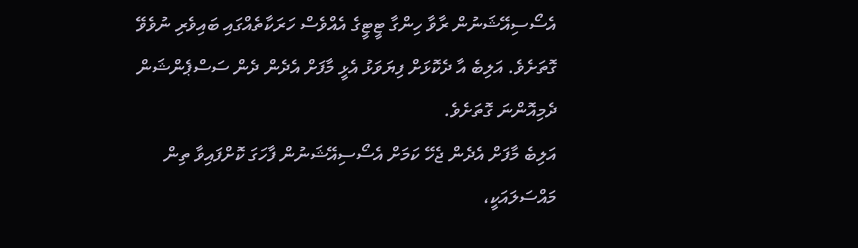އެސޯސިއޭޝަނުން ރާވާ ހިންގާ ޓީޓީގެ އެއްވެސް ހަރަކާތެއްގައި ބައިވެރި ނުވެވޭ ގޮތަށެވެ. އަލިބެ އާ ދެކޮޅަށް ފިޔަވަޅު އެޅީ މާފަށް އެދެން ދެން ސަސްޕެންޝަން ދެމިއޮންނަ ގޮތަށެވެ.
އަލިބެ މާފަށް އެދެން ޖެހޭ ކަމަށް އެސޯސިއޭޝަނުން ފާހަގަ ކޮށްފައިވާ ތިން މައްސަލައަކީ،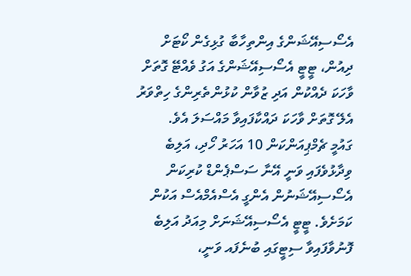އެސޯސިއޭޝަންގެ އިންތިހާބާ ގުޅިގެން ކޯޓަށް ދިއުން، ޓީޓީ އެސޯސިއޭޝަންގެ އަގު ވެއްޓޭ ގޮތަށް ވާހަކަ ދެއްކުން އަދި ޒުވާން ކުޅުންތެރިންގެ ހިތްވަރު އެލޭ ގޮތަށް ވާހަކަ ދައްކާފައިވާ މައްސަލަ އެވެ.
ގައުމީ ޗެމްޕިއަންކަން 10 އަހަރު ހޯދި، އަލިބެ ވިދާޅުވެފައި ވަނީ އޭނާ ސަސްޕެންޑް ކުރިކަން އެސޯސިއޭޝަނުން އެންގީ އެސްއެމްއެސް އަކުން ކަމަށެވެ. ޓީޓީ އެސޯސިއޭޝަނަށް މިއަދު އަލިބެ ފޮނުވާފައިވާ ސިޓީގައި ބުނެފައ ވަނީ،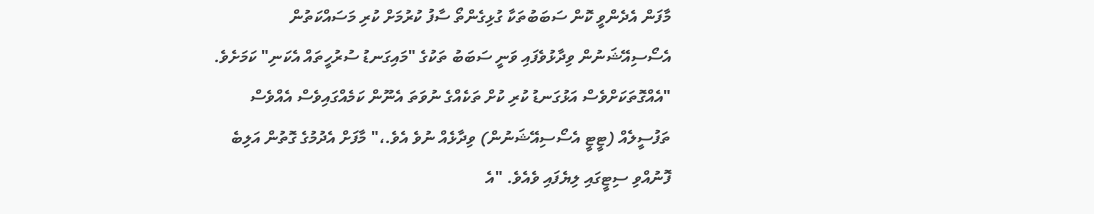މާފަން އެދެންވީ ކޮން ސަބަބުތަކާ ގުޅިގެންތޯ ސާފު ކުރުމަށް ކުރި މަސައްކަތުން އެސޯސިއޭޝަނުން ވިދާޅުވެފައި ވަނީ ސަބަބު ތަކުގެ "މައިގަނޑު ސުރުހީތައް އެކަނި" ކަމަށެވެ.
"އެއްގޮތަކަށްވެސް އަޅުގަނޑު ކުރި ކުށް ތަކެއްގެ ނުވަތަ އެނޫން ކަމެއްގައިވެސް އެއްވެސް ތަފުސީލެއް (ޓީޓީ އެސޯސިއޭޝަނުން) ވިދާޅެއް ނުވެ އެވެ.،" މާފަށް އެދުމުގެ ގޮތުން އަލިބެ ފޮނުއްވި ސިޓީގައި ލިޔެފައި ވެއެވެ. "އެ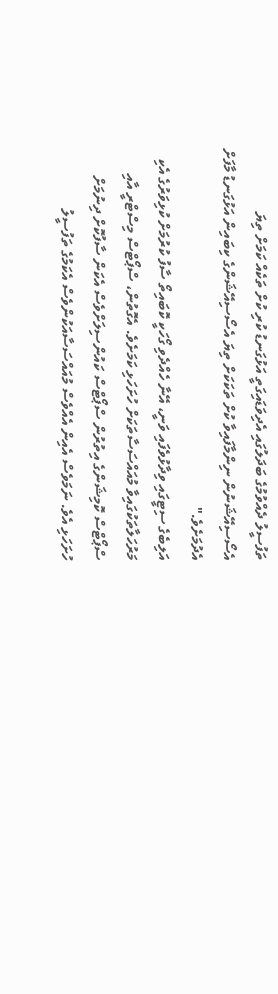ތަފުސީލު ދެއްވުމުގެ ބަދަލުގައި އެދިވަޑައިގަތީ އަޅުގަނޑު ކުރި ކުށް ތަކެއް ކަމަށް ތިޔަ އެސޯސިއޭޝަނުން ނިންމާފައިވާ ކުށް ތަކަކަށް ތިޔަ އެސޯސިއޭޝަންގެ ކިބައިން އަޅުގަނޑު މާފަށް އެދުމަށެވެ."
އަލިބެގެ ސިޓީގައި ވިދާޅުވެފައި ވަނީ، އޭނާ ހެއްދެވި ގޯހަކީ ކޮބައިތޯ ސާފު ކުރުމަށް ކުޅިވަރުގެ އެކި މަރުހަލާތަކުގައިވާ މުއައްސަސާތަކަށް ހުށަހަޅި ކަމަށެވެ. އެގޮތުން، ސްޕޯޓްސް މިސްޓްރީ އާއި ސްޕޯޓްސް ކޮމިޝަންގެ އިތުރުން ސްޕޯޓްސް ކައުންސިލަށްވެސް އެކަން ސާފުކޮށް ދިނުމަށް ހުށަހަޅި އެވެ. ނަމަވެސް އެއިން އެއްވެސް މުއައްސަސާއަކުންވެސް އެކަމުގެ ތަފުސީލު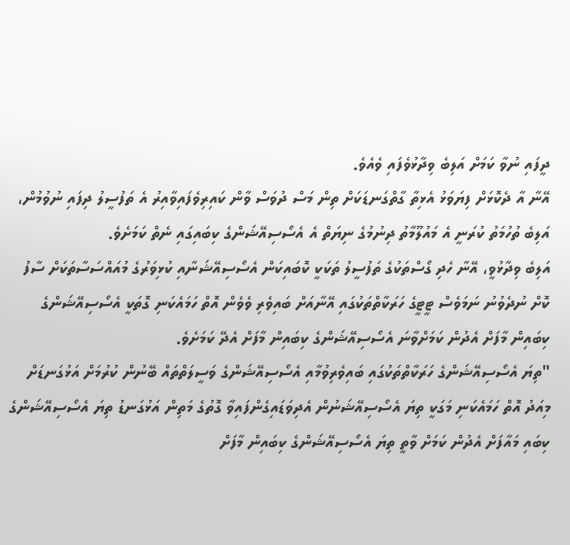ދީފައި ނުވާ ކަމަށް އަލިބެ ވިދާޅުވެފައި ވެއެވެ.
އޭނާ އާ ދެކޮޅަށް ފިޔަވަޅު އެޅިތާ ގާތްގަނޑަކަށް ތިން މަސް ދުވަސް ވާން ކައިރިވެފައިވާއިރު އެ ތަފުސީލު ދިފައި ނުވުމުން، އަލިބެ ތުހުމަތު ކުރަނީ އެ މައުލޫމާތު ދިނުމުގެ ނިޔަތް އެ އެސޯސިއޭޝަންގެ ކިބައިގައި ނެތް ކަމަށެވެ.
އަލިބެ ވިދާޅުވީ، އޭނާ ހެދި ގޯސްތަކުގެ ތަފުސީލު ތަކަކީ ކޮބައިކަން އެސޯސިއޭޝަނާއި ކުޅިވަރުގެ މުއައްސަސާތަކަށް ސާފު ކޮށް ނުދެވުނު ނަމަވެސް ޓީޓީގެ ހަރަކާތްތަކުގައި އޭނާއަށް ބައިވެރި ވެވެން އޮތް ހަމައެކަނި ގޮތަކީ އެސޯސިއޭޝަންގެ ކިބައިން މާފަށް އެދުން ކަމަށްވާނަ އެސޯސިއޭޝަންގެ ކިބައިން މާފަށް އެދޭ ކަމަށެވެ.
"ތިޔަ އެސޯސިއޭޝަންގެ ހަރަކާތްތަކުގައި ބައިވެރިވުމާއި އެސޯސިއޭޝަންގެ ވަސީލަތްތައް ބޭނުން ކުރުމަށް އަޅުގަނޑަށް މިއަދު އޮތް ހަމައެކަނި މަގަކީ ތިޔަ އެސޯސިއޭޝަނުން އެދިވަޑައިގެންފައިވާ ގޮތުގެ މަތިން އަޅުގަނޑު ތިޔަ އެސޯސިއޭޝަންގެ ކިބައި މައާފަށް އެދުން ކަމަށް ވާތީ ތިޔަ އެސޯސިއޭޝަންގެ ކިބައިން މާފަށް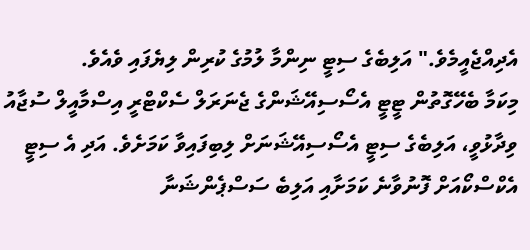އެދިއްޖެއީމެވެ." އަލިބެގެ ސިޓީ ނިންމާ ލުމުގެ ކުރިން ލިޔެފައި ވެއެވެ.
މިކަމާ ބެހޭގޮތުން ޓީޓީ އެސޯސިއޭޝަންގެ ޖެނަރަލް ސެކްޓްރީ އިސްމާއީލް ސުޖާއު ވިދާޅުވީ، އަލިބެގެ ސިޓީ އެސޯސިއޭޝަނަށް ލިބިފައިވާ ކަމަށެވެ. އަދި އެ ސިޓީ އެކްސްކޯއަށް ފޮނުވާނެ ކަމަށާއި އަލިބެ ސަސްޕެންޝަނާ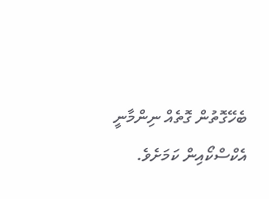ބެހޭގޮތުން ގޮތެއް ނިންމާނީ އެކްސްކޯއިން ކަމަށެވެ.